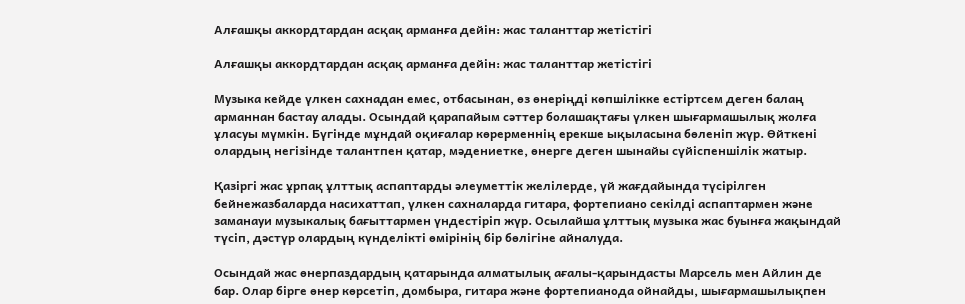Алғашқы аккордтардан асқақ арманға дейін: жас таланттар жетістігі

Алғашқы аккордтардан асқақ арманға дейін: жас таланттар жетістігі

Музыка кейде үлкен сахнадан емес, отбасынан, өз өнеріңді көпшілікке естіртсем деген балаң арманнан бастау алады. Осындай қарапайым сәттер болашақтағы үлкен шығармашылық жолға ұласуы мүмкін. Бүгінде мұндай оқиғалар көрерменнің ерекше ықыласына бөленіп жүр. Өйткені олардың негізінде талантпен қатар, мәдениетке, өнерге деген шынайы сүйіспеншілік жатыр.

Қазіргі жас ұрпақ ұлттық аспаптарды әлеуметтік желілерде, үй жағдайында түсірілген бейнежазбаларда насихаттап, үлкен сахналарда гитара, фортепиано секілді аспаптармен және заманауи музыкалық бағыттармен үндестіріп жүр. Осылайша ұлттық музыка жас буынға жақындай түсіп, дәстүр олардың күнделікті өмірінің бір бөлігіне айналуда.

Осындай жас өнерпаздардың қатарында алматылық ағалы-қарындасты Марсель мен Айлин де бар. Олар бірге өнер көрсетіп, домбыра, гитара және фортепианода ойнайды, шығармашылықпен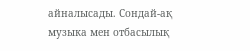айналысады. Сондай-ақ музыка мен отбасылық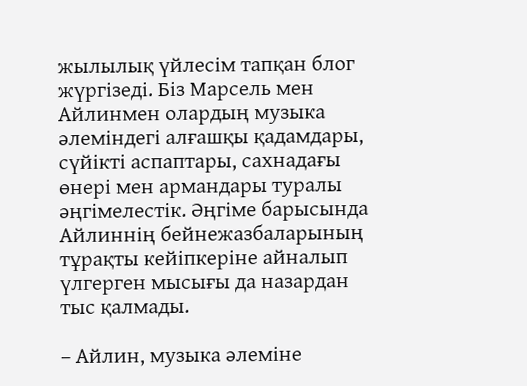жылылық үйлесім тапқан блог жүргізеді. Біз Марсель мен Айлинмен олардың музыка әлеміндегі алғашқы қадамдары, сүйікті аспаптары, сахнадағы өнері мен армандары туралы әңгімелестік. Әңгіме барысында Айлиннің бейнежазбаларының тұрақты кейіпкеріне айналып үлгерген мысығы да назардан тыс қалмады.

– Айлин, музыка әлеміне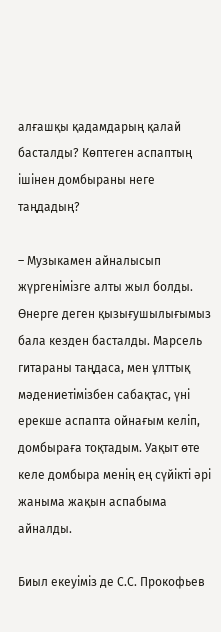алғашқы қадамдарың қалай басталды? Көптеген аспаптың ішінен домбыраны неге таңдадың?

– Музыкамен айналысып жүргенімізге алты жыл болды. Өнерге деген қызығушылығымыз бала кезден басталды. Марсель гитараны таңдаса, мен ұлттық мәдениетімізбен сабақтас, үні ерекше аспапта ойнағым келіп, домбыраға тоқтадым. Уақыт өте келе домбыра менің ең сүйікті әрі жаныма жақын аспабыма айналды.

Биыл екеуіміз де С.С. Прокофьев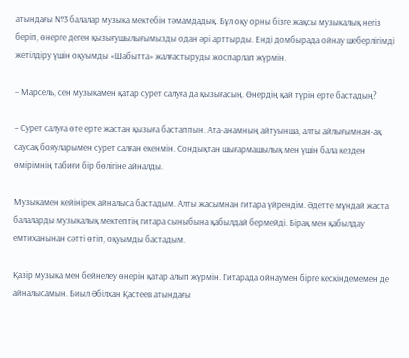атындағы №3 балалар музыка мектебін тәмамдадық. Бұл оқу орны бізге жақсы музыкалық негіз беріп, өнерге деген қызығушылығымызды одан әрі арттырды. Енді домбырада ойнау шеберлігімді жетілдіру үшін оқуымды «Шабытта» жалғастыруды жоспарлап жүрмін.

– Марсель, сен музыкамен қатар сурет салуға да қызығасың. Өнердің қай түрін ерте бастадың?

– Сурет салуға өте ерте жастан қызыға бастаппын. Ата-анамның айтуынша, алты айлығымнан-ақ саусақ бояуларымен сурет салған екенмін. Сондықтан шығармашылық мен үшін бала кезден өмірімнің табиғи бір бөлігіне айналды.

Музыкамен кейінірек айналыса бастадым. Алты жасымнан гитара үйрендім. Әдетте мұндай жаста балаларды музыкалық мектептің гитара сыныбына қабылдай бермейді. Бірақ мен қабылдау емтиханынан сәтті өтіп, оқуымды бастадым.

Қазір музыка мен бейнелеу өнерін қатар алып жүрмін. Гитарада ойнаумен бірге кескіндемемен де айналысамын. Биыл Әбілхан Қастеев атындағы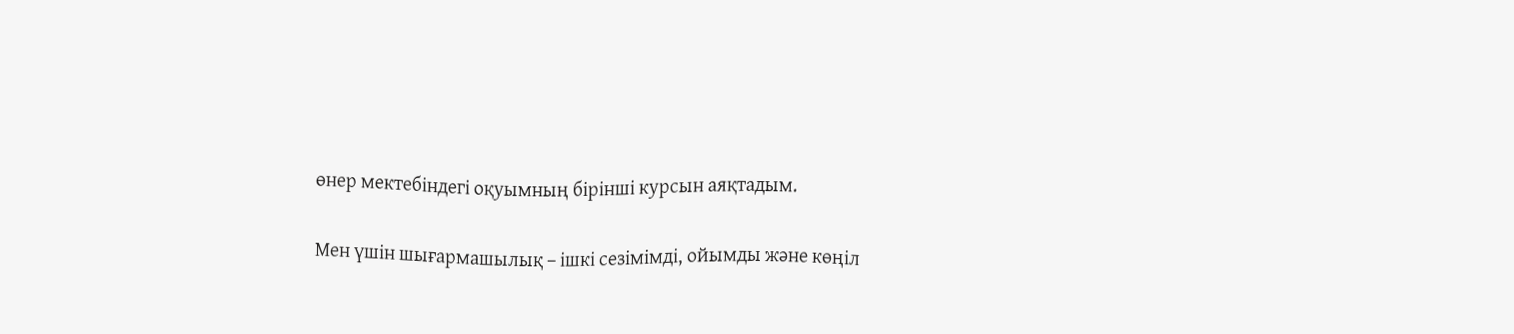өнер мектебіндегі оқуымның бірінші курсын аяқтадым.

Мен үшін шығармашылық – ішкі сезімімді, ойымды және көңіл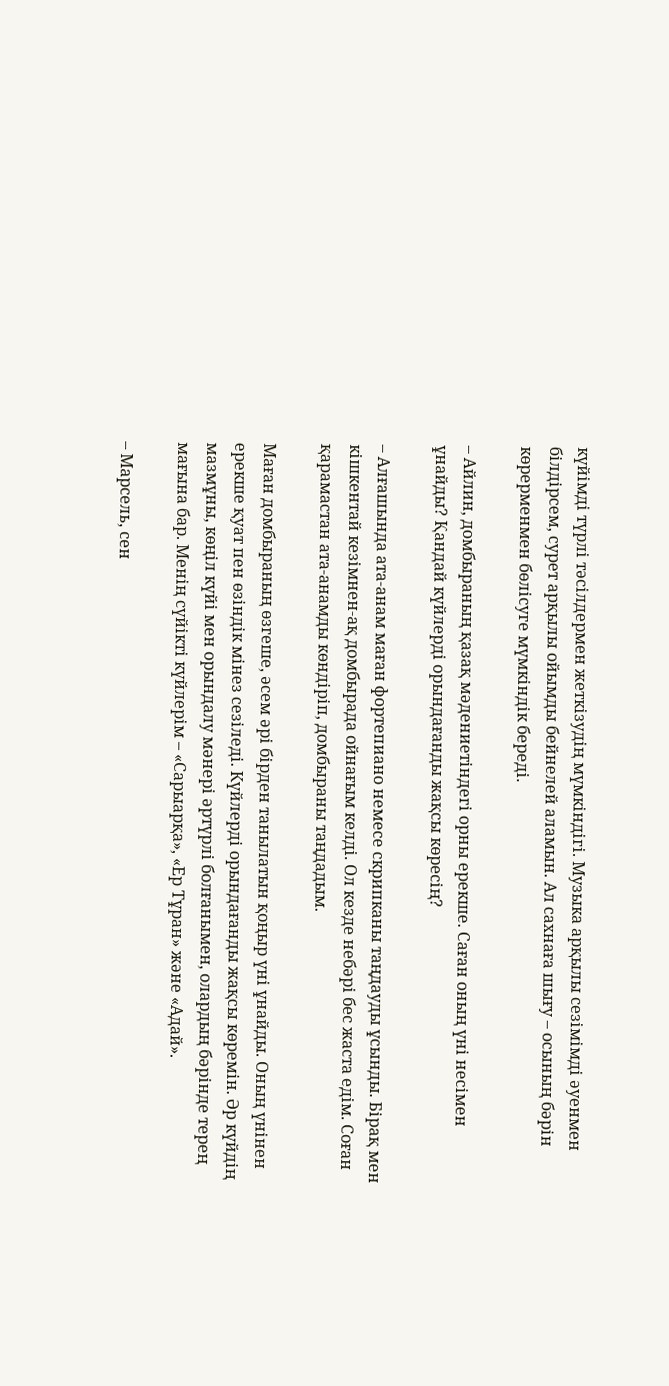күйімді түрлі тәсілдермен жеткізудің мүмкіндігі. Музыка арқылы сезімімді әуенмен білдірсем, сурет арқылы ойымды бейнелей аламын. Ал сахнаға шығу – осының бәрін көрерменмен бөлісуге мүмкіндік береді.

– Айлин, домбыраның қазақ мәдениетіндегі орны ерекше. Саған оның үні несімен ұнайды? Қандай күйлерді орындағанды жақсы көресің?

– Алғашында ата-анам маған фортепиано немесе скрипканы таңдауды ұсынды. Бірақ мен кішкентай кезімнен-ақ домбырада ойнағым келді. Ол кезде небәрі бес жаста едім. Соған қарамастан ата-анамды көндіріп, домбыраны таңдадым.

Маған домбыраның өзгеше, әсем әрі бірден танылатын қоңыр үні ұнайды. Оның үнінен ерекше қуат пен өзіндік мінез сезіледі. Күйлерді орындағанды жақсы көремін. Әр күйдің мазмұны, көңіл күйі мен орындалу мәнері әртүрлі болғанымен, олардың бәрінде терең мағына бар. Менің сүйікті күйлерім – «Сарыарқа», «Ер Тұран» және «Адай».

– Марсель, сен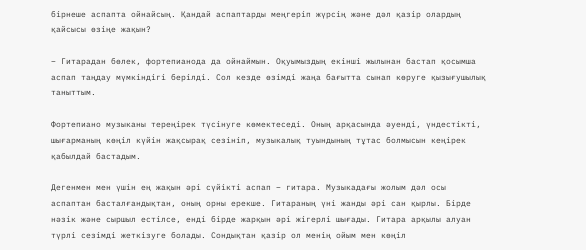бірнеше аспапта ойнайсың. Қандай аспаптарды меңгеріп жүрсің және дәл қазір олардың қайсысы өзіңе жақын?

– Гитарадан бөлек, фортепианода да ойнаймын. Оқуымыздың екінші жылынан бастап қосымша аспап таңдау мүмкіндігі берілді. Сол кезде өзімді жаңа бағытта сынап көруге қызығушылық таныттым.

Фортепиано музыканы тереңірек түсінуге көмектеседі. Оның арқасында әуенді, үндестікті, шығарманың көңіл күйін жақсырақ сезініп, музыкалық туындының тұтас болмысын кеңірек қабылдай бастадым.

Дегенмен мен үшін ең жақын әрі сүйікті аспап – гитара. Музыкадағы жолым дәл осы аспаптан басталғандықтан, оның орны ерекше. Гитараның үні жанды әрі сан қырлы. Бірде нәзік және сыршыл естілсе, енді бірде жарқын әрі жігерлі шығады. Гитара арқылы алуан түрлі сезімді жеткізуге болады. Сондықтан қазір ол менің ойым мен көңіл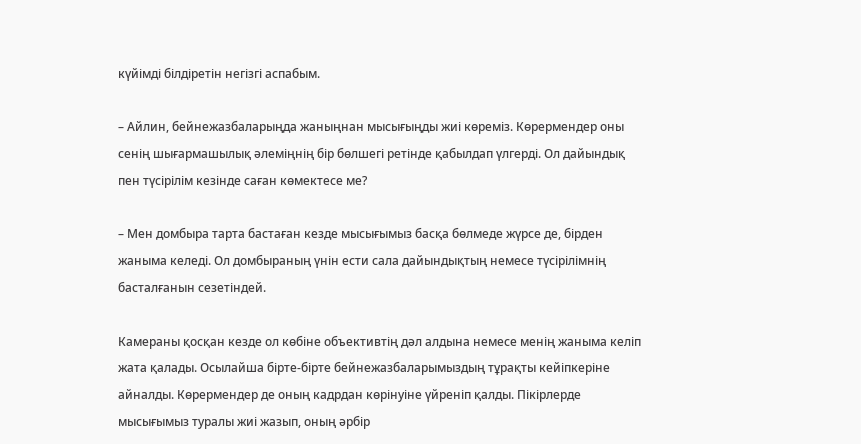күйімді білдіретін негізгі аспабым.

– Айлин, бейнежазбаларыңда жаныңнан мысығыңды жиі көреміз. Көрермендер оны сенің шығармашылық әлеміңнің бір бөлшегі ретінде қабылдап үлгерді. Ол дайындық пен түсірілім кезінде саған көмектесе ме?

– Мен домбыра тарта бастаған кезде мысығымыз басқа бөлмеде жүрсе де, бірден жаныма келеді. Ол домбыраның үнін ести сала дайындықтың немесе түсірілімнің басталғанын сезетіндей.

Камераны қосқан кезде ол көбіне объективтің дәл алдына немесе менің жаныма келіп жата қалады. Осылайша бірте-бірте бейнежазбаларымыздың тұрақты кейіпкеріне айналды. Көрермендер де оның кадрдан көрінуіне үйреніп қалды. Пікірлерде мысығымыз туралы жиі жазып, оның әрбір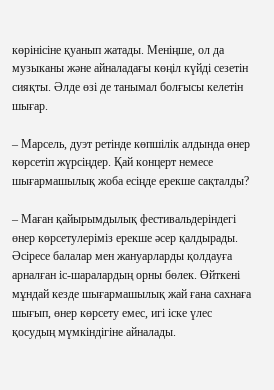көрінісіне қуанып жатады. Меніңше, ол да музыканы және айналадағы көңіл күйді сезетін сияқты. Әлде өзі де танымал болғысы келетін шығар.

– Марсель, дуэт ретінде көпшілік алдында өнер көрсетіп жүрсіңдер. Қай концерт немесе шығармашылық жоба есіңде ерекше сақталды?

– Маған қайырымдылық фестивальдеріндегі өнер көрсетулеріміз ерекше әсер қалдырады. Әсіресе балалар мен жануарларды қолдауға арналған іс-шаралардың орны бөлек. Өйткені мұндай кезде шығармашылық жай ғана сахнаға шығып, өнер көрсету емес, игі іске үлес қосудың мүмкіндігіне айналады.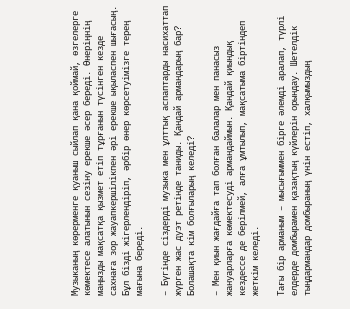Музыканың көрерменге қуаныш сыйлап қана қоймай, өзгелерге көмектесе алатынын сезіну ерекше әсер береді. Өнеріңнің маңызды мақсатқа қызмет етіп тұрғанын түсінген кезде сахнаға зор жауапкершілікпен әрі ерекше ықыласпен шығасың. Бұл бізді жігерлендіріп, әрбір өнер көрсетуімізге терең мағына береді.

– Бүгінде сіздерді музыка мен ұлттық аспаптарды насихаттап жүрген жас дуэт ретінде таниды. Қандай армандарың бар? Болашақта кім болғыларың келеді?

– Мен қиын жағдайға тап болған балалар мен панасыз жануарларға көмектесуді армандаймын. Қандай қиындық кездессе де берілмей, алға ұмтылып, мақсатыма біртіндеп жеткім келеді.

Тағы бір арманым – мысығыммен бірге әлемді аралап, түрлі елдерде домбырамен қазақтың күйлерін орындау. Шетелдік тыңдармандар домбыраның үнін естіп, халқымыздың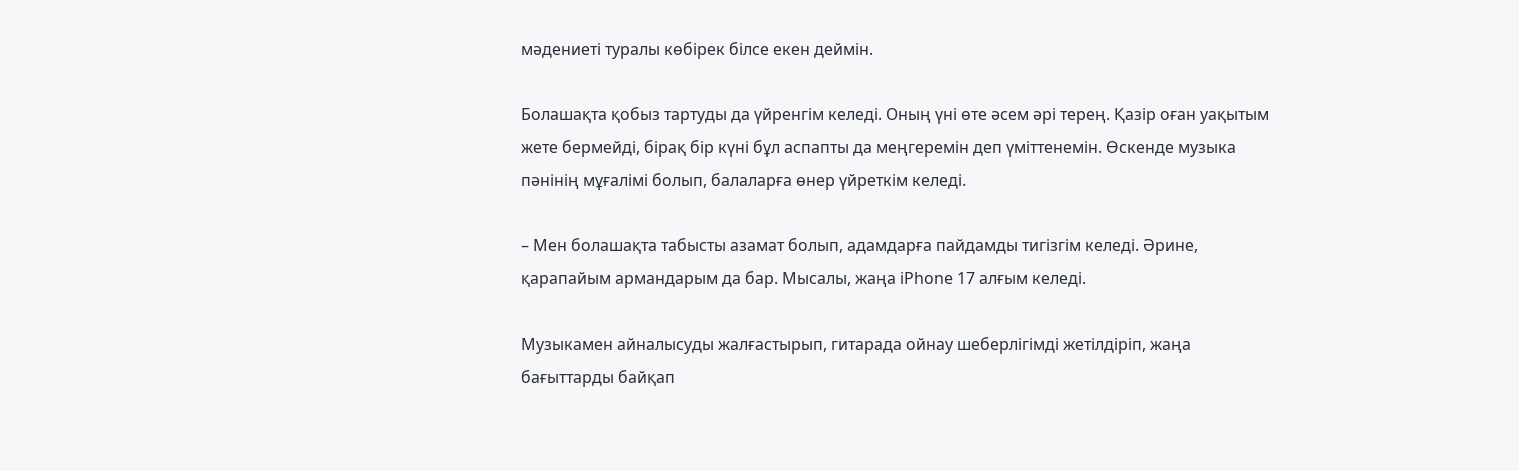мәдениеті туралы көбірек білсе екен деймін.

Болашақта қобыз тартуды да үйренгім келеді. Оның үні өте әсем әрі терең. Қазір оған уақытым жете бермейді, бірақ бір күні бұл аспапты да меңгеремін деп үміттенемін. Өскенде музыка пәнінің мұғалімі болып, балаларға өнер үйреткім келеді.

– Мен болашақта табысты азамат болып, адамдарға пайдамды тигізгім келеді. Әрине, қарапайым армандарым да бар. Мысалы, жаңа iPhone 17 алғым келеді.

Музыкамен айналысуды жалғастырып, гитарада ойнау шеберлігімді жетілдіріп, жаңа бағыттарды байқап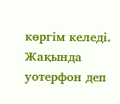көргім келеді. Жақында уотерфон деп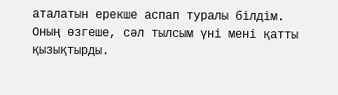аталатын ерекше аспап туралы білдім. Оның өзгеше, сәл тылсым үні мені қатты қызықтырды.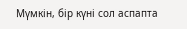Мүмкін, бір күні сол аспапта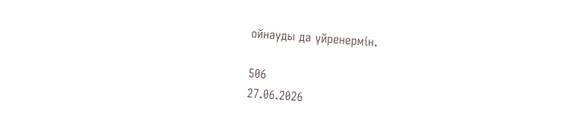ойнауды да үйренермін.

506
27.06.2026